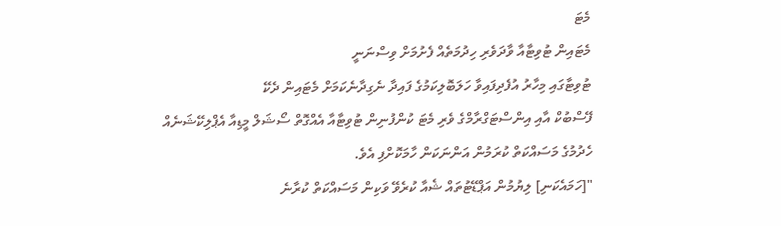މެޓަ
މެޓައިން ޓުވިޓާއާ ވާދަވެރި ހިދުމަތެއް ފެށުމަށް ވިސްނަނީ
ޓުވިޓާގައި މިހާރު އުފެދިފައިވާ ހަލަބޮލިކަމުގެ ފައިދާ ނެގިދާނެކަމަށް މެޓައިން ދެކޭ
ފޭސްބުކް އާއި އިންސްޓަގްރާމްގެ ވެރި މެޓަ ކުންފުނިން ޓުވިޓާއާ އެއްގޮތް ސޯޝަލް މީޑިއާ އެޕްލިކޭޝަނެއް ހެދުމުގެ މަސައްކަތް ކުރަމުން އަންނަކަން ހާމަކޮށްފި އެވެ.
"[ހަމައެކަނި] ލިޔުމުން އަޕްޑޭޓުތައް ޝެއާ ކުރެވޭ ވަކިން މަސައްކަތް ކުރާނެ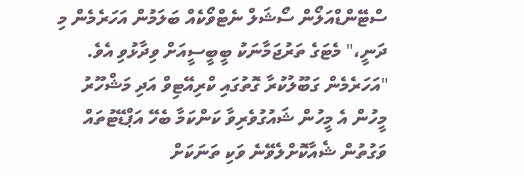ސްޓޭންޑްއަލޯން ސޯޝަލް ނެޓްވޯކެއް ބަލަމުން އަހަރެމެން މި ދަނީ،" މެޓަގެ ތަރުޖަމާނަކު ބީބީސީއަށް ވިދާޅުވި އެވެ.
"އަހަރެމެން ގަބޫލުކުރާ ގޮތުގައި ކްރިއޭޓިވް އަދި މަޝްހޫރު މީހުން އެ މީހުން ޝައުގުވެރިވާ ކަންކަމާ ބެހޭ އަޕްޑޭޓުތައް ވަގުތުން ޝެއާކޮށްލެވޭނެ ވަކި ތަނަކަށް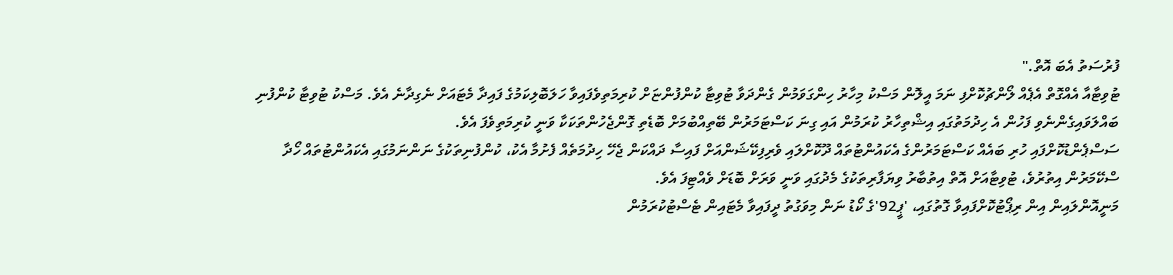ފުރުސަތު އެބަ އޮތް."
ޓުވިޓާއާ އެއްގޮތް އެޕެއް ލޯންޗުކޮށްފި ނަމަ އީލޮން މަސްކު މިހާރު ހިންގަވަމުން ގެންދަވާ ޓުވިޓާ ކުންފުންޏަށް ކުރިމަތިވެފައިވާ ހަލަބޮލިކަމުގެ ފައިދާ މެޓައަށް ނެގިދާނެ އެވެ. މަސްކު ޓުވިޓާ ކުންފުނި ބައްލަވައިގެންނެވި ފަހުން އެ ހިދުމަތުގައި އިޝްތިހާރު ކުރަމުން އައި ގިނަ ކަސްޓަމަރުން ބޭތިއްބުމަށް ބޮޑެތި ގޮންޖެހުންތަކަކާ ވަނީ ކުރިމަތިވެފަ އެވެ.
ސަސްޕެންޑުކޮށްފައި ހުރި ބައެއް ކަސްޓަމަރުންގެ އެކައުންޓުތައް ދޫކޮށްލައި ވެރިފިކޭޝަންއަށް ފައިސާ ދައްކަން ޖެހޭ ހިދުމަތެއް ފެށުމާ އެކު، ކުންފުނިތަކުގެ ނަންނަމުގައި އެކައުންޓުތައް ހޯދާ ސްކޭމަރުން އިތުރުވެ، ޓުވިޓާއަށް އޮތް އިތުބާރު ވިޔަފާރިތަކުގެ މެދުގައި ވަނީ ވަރަށް ބޮޑަށް ވެއްޓިފަ އެވެ.
މަނީއޮންލައިން އިން ރިޕޯޓުކޮށްފައިވާ ގޮތުގައި، 'ޕީ92'ގެ ކޯޑު ނަން މިވަގުތު ދީފައިވާ މެޓައިން ޓެސްޓުކުރަމުން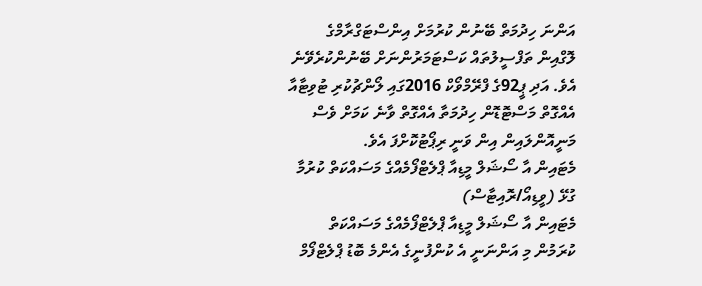އަންނަ ހިދުމަތް ބޭނުން ކުރުމަށް އިންސްޓަގްރާމްގެ ލޮގްއިން ތަފްސީލުތައް ކަސްޓަމަރުންނަށް ބޭނުންކުރެވޭނެ އެވެ. އަދި ޕީ92ގެ ފްރޭމްވޯކް 2016ގައި ލޯންޗުކުރި ޓުވިޓާއާ އެއްގޮތް މަސްޓޮޑޮން ހިދުމަތާ އެއްގޮތް ވާނެ ކަމަށް ވެސް މަނީއޮންލައިން އިން ވަނީ ރިޕޯޓުކޮށްފަ އެވެ.
މެޓައިން އާ ސޯޝަލް މީޑިއާ ޕްލެޓްފޯމެއްގެ މަސައްކަތް ކުރުމާ ގުޅޭ (ވީޑިއޯ/ރޮއިޓާސް)
މެޓައިން އާ ސޯޝަލް މީޑިއާ ޕްލެޓްފޯމެއްގެ މަސައްކަތް ކުރަމުން މި އަންނަނީ އެ ކުންފުނީގެ އެންމެ ބޮޑު ޕްލެޓްފޯމް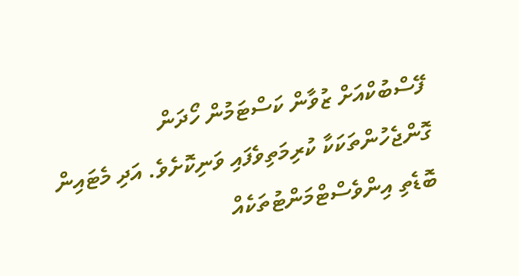ފޭސްބުކްއަށް ޒުވާން ކަސްޓަމުން ހޯދަން ގޮންޖެހުންތަކަކާ ކުރިމަތިވެފައި ވަނިކޮށެވެ. އަދި މެޓައިން ބޮޑެތި އިންވެސްޓްމަންޓުތަކެއް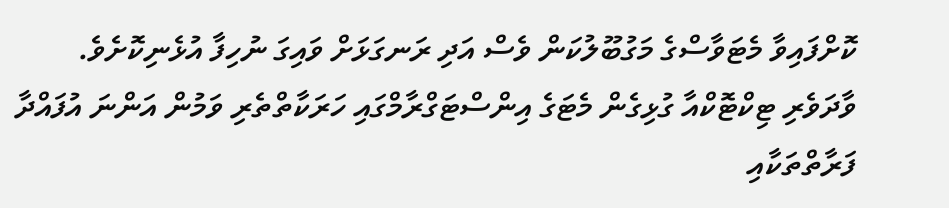ކޮށްފައިވާ މެޓަވާސްގެ މަގުބޫލުކަން ވެސް އަދި ރަނގަޅަށް ވައިގަ ނުހިފާ އުޅެނިކޮށެވެ.
ވާދަވެރި ޓިކްޓޮކްއާ ގުޅިގެން މެޓަގެ އިންސްޓަގްރާމްގައި ހަރަކާތްތެރި ވަމުން އަންނަ އުފައްދާ ފަރާތްތަކާއި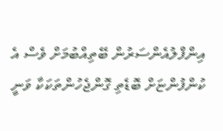އިންފްލުއެންސަރުން ބޭތިއްބުމަށް ވެސް އެ ކުންފުންޏަށް ބޮޑެތި ގޮންޖެހުންތަކަކާ ވަނީ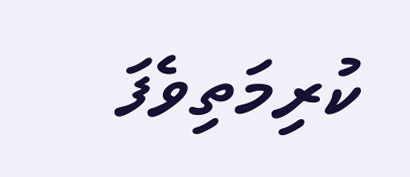ކުރިމަތިވެފަ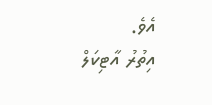އެވެ.
އިތުރު އާޓިކަލް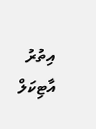އިތުރު އާޓިކަލް